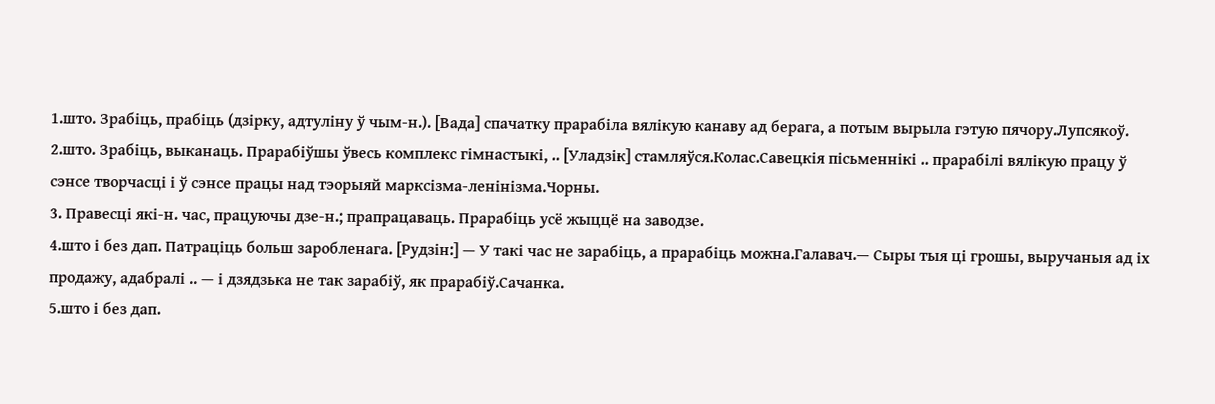1.што. Зрабіць, прабіць (дзірку, адтуліну ў чым‑н.). [Вада] спачатку прарабіла вялікую канаву ад берага, а потым вырыла гэтую пячору.Лупсякоў.
2.што. Зрабіць, выканаць. Прарабіўшы ўвесь комплекс гімнастыкі, .. [Уладзік] стамляўся.Колас.Савецкія пісьменнікі .. прарабілі вялікую працу ў сэнсе творчасці і ў сэнсе працы над тэорыяй марксізма-ленінізма.Чорны.
3. Правесці які‑н. час, працуючы дзе‑н.; прапрацаваць. Прарабіць усё жыццё на заводзе.
4.што і без дап. Патраціць больш заробленага. [Рудзін:] — У такі час не зарабіць, а прарабіць можна.Галавач.— Сыры тыя ці грошы, выручаныя ад іх продажу, адабралі .. — і дзядзька не так зарабіў, як прарабіў.Сачанка.
5.што і без дап.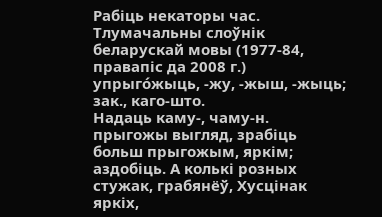Рабіць некаторы час.
Тлумачальны слоўнік беларускай мовы (1977-84, правапіс да 2008 г.)
упрыго́жыць, ‑жу, ‑жыш, ‑жыць; зак., каго-што.
Надаць каму‑, чаму‑н. прыгожы выгляд, зрабіць больш прыгожым, яркім; аздобіць. А колькі розных стужак, грабянёў, Хусцінак яркіх,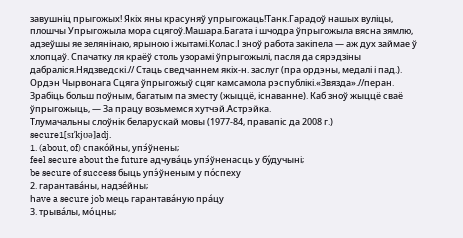завушніц прыгожых! Якіх яны красуняў упрыгожаць!Танк.Гарадоў нашых вуліцы, плошчы Упрыгожыла мора сцягоў.Машара.Багата і шчодра ўпрыгожыла вясна зямлю, адзеўшы яе зелянінаю, ярыною і жытамі.Колас.І зноў работа закіпела — аж дух займае ў хлопцаў. Спачатку ля краёў столь узорамі ўпрыгожылі, пасля да сярэдзіны дабраліся.Нядзведскі.// Стаць сведчаннем якіх‑н. заслуг (пра ордэны, медалі і пад.). Ордэн Чырвонага Сцяга ўпрыгожыў сцяг камсамола рэспублікі.«Звязда».//перан. Зрабіць больш поўным, багатым па зместу (жыццё, існаванне). Каб зноў жыццё сваё ўпрыгожыць, — За працу возьмемся хутчэй.Астрэйка.
Тлумачальны слоўнік беларускай мовы (1977-84, правапіс да 2008 г.)
secure1[sɪˈkjʊə]adj.
1. (about, of) спако́йны, упэ́ўнены;
feel secure about the future адчува́ць упэ́ўненасць у бу́дучыні;
be secure of success быць упэ́ўненым у по́спеху
2. гарантава́ны, надзе́йны;
hаve a secure job мець гарантава́ную пра́цу
3. трыва́лы, мо́цны;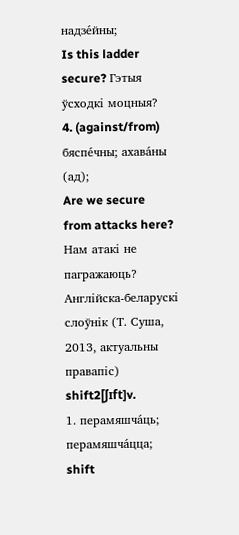надзе́йны;
Is this ladder secure? Гэтыя ўсходкі моцныя?
4. (against/from) бяспе́чны; ахава́ны (ад);
Are we secure from attacks here? Нам атакі не пагражаюць?
Англійска-беларускі слоўнік (Т. Суша, 2013, актуальны правапіс)
shift2[ʃɪft]v.
1. перамяшча́ць; перамяшча́цца;
shift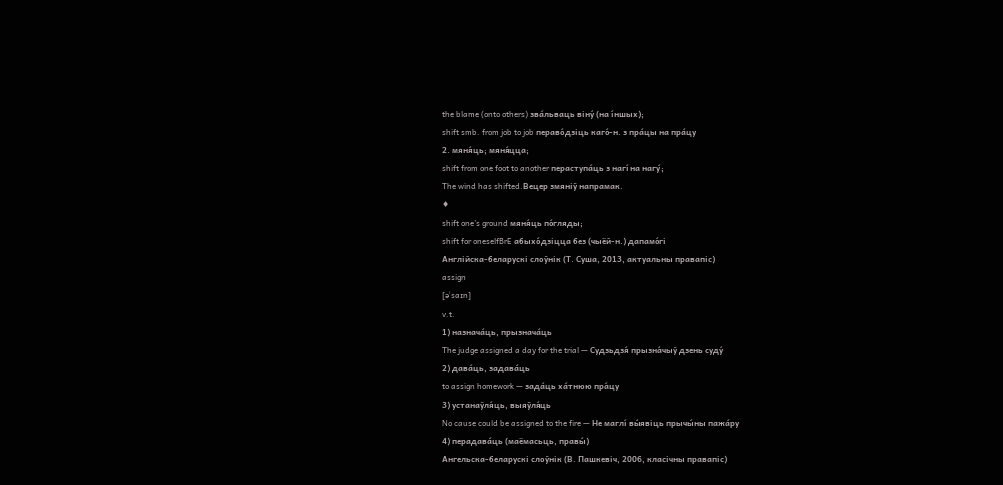the blame (onto others) зва́льваць віну́ (на і́ншых);
shift smb. from job to job пераво́дзіць каго́-н. з пра́цы на пра́цу
2. мяня́ць; мяня́цца;
shift from one foot to another пераступа́ць з нагі́ на нагу́;
The wind has shifted.Вецер змяніў напрамак.
♦
shift one’s ground мяня́ць по́гляды;
shift for oneselfBrE абыхо́дзіцца без (чыёй-н.) дапамо́гі
Англійска-беларускі слоўнік (Т. Суша, 2013, актуальны правапіс)
assign
[əˈsaɪn]
v.t.
1) назнача́ць, прызнача́ць
The judge assigned a day for the trial — Судзьдзя́ прызна́чыў дзень суду́
2) дава́ць, задава́ць
to assign homework — зада́ць ха́тнюю пра́цу
3) устанаўля́ць, выяўля́ць
No cause could be assigned to the fire — Не маглі́ вы́явіць прычы́ны пажа́ру
4) перадава́ць (маёмасьць, правы́)
Ангельска-беларускі слоўнік (В. Пашкевіч, 2006, класічны правапіс)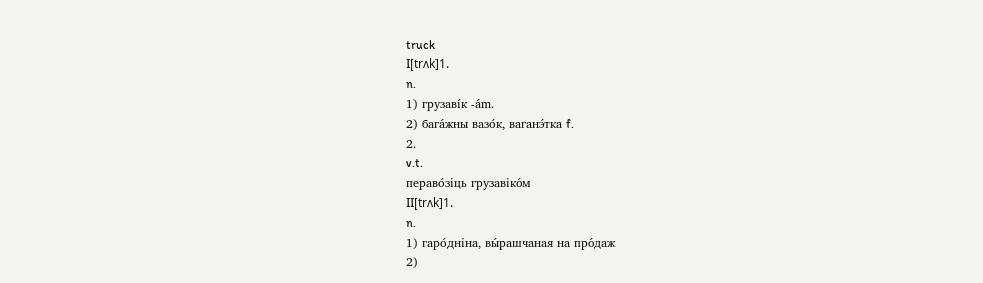truck
I[trʌk]1.
n.
1) грузаві́к -а́m.
2) бага́жны вазо́к, ваганэ́тка f.
2.
v.t.
пераво́зіць грузавіко́м
II[trʌk]1.
n.
1) гаро́дніна, вы́рашчаная на про́даж
2)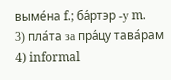выме́на f.; ба́ртэр -у m.
3) пла́та за пра́цу тава́рам
4) informal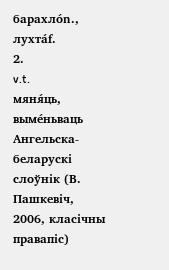барахло́n., лухта́f.
2.
v.t.
мяня́ць, выме́ньваць
Ангельска-беларускі слоўнік (В. Пашкевіч, 2006, класічны правапіс)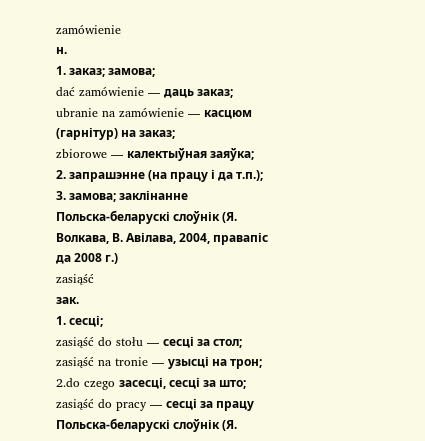zamówienie
н.
1. заказ; замова;
dać zamówienie — даць заказ;
ubranie na zamówienie — касцюм (гарнітур) на заказ;
zbiorowe — калектыўная заяўка;
2. запрашэнне (на працу і да т.п.);
3. замова; заклінанне
Польска-беларускі слоўнік (Я. Волкава, В. Авілава, 2004, правапіс да 2008 г.)
zasiąść
зак.
1. сесці;
zasiąść do stołu — сесці за стол;
zasiąść na tronie — узысці на трон;
2.do czego засесці, сесці за што;
zasiąść do pracy — сесці за працу
Польска-беларускі слоўнік (Я.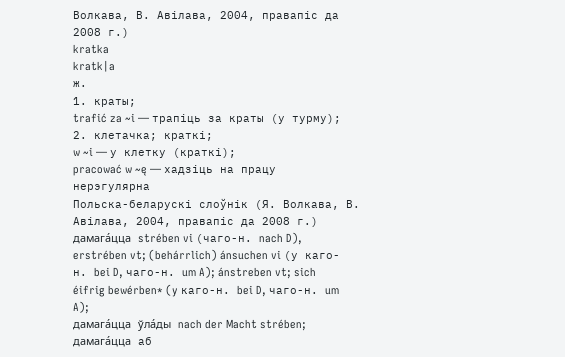Волкава, В. Авілава, 2004, правапіс да 2008 г.)
kratka
kratk|a
ж.
1. краты;
trafić za ~i — трапіць за краты (у турму);
2. клетачка; краткі;
w ~i — у клетку (краткі);
pracować w ~ę — хадзіць на працу нерэгулярна
Польска-беларускі слоўнік (Я. Волкава, В. Авілава, 2004, правапіс да 2008 г.)
дамага́цца strében vi (чаго-н. nach D), erstrében vt; (behárrlich) ánsuchen vi (у каго-н. bei D, чаго-н. um A); ánstreben vt; sich éifrig bewérben* (y каго-н. bei D, чаго-н. um A);
дамага́цца ўла́ды nach der Macht strében;
дамага́цца аб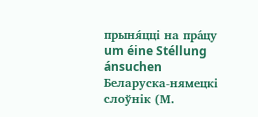прыня́цці на пра́цу um éine Stéllung ánsuchen
Беларуска-нямецкі слоўнік (М.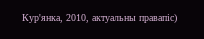Кур'янка, 2010, актуальны правапіс)